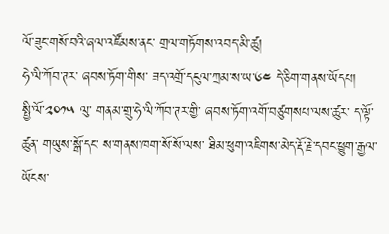ལོ་ཟུང་གསོ་བའི་ཞལ་འཛོམས་ནང་ གྲལ་གཏོགས་འབད་མི་ཚུ།
ཧེ་ལི་ཀོབ་ཊར་ ཞབས་ཏོག་གིས་ ཟད་འགྲོ་དངུལ་ཀྲམ་ས་ཡ་༦༤ དེ་ཅིག་གནས་ཡོདཔ།
སྤྱི་ལོ་༢༠༡༥ ལུ་ གནམ་གྲུ་ཧེ་ལི་ཀོབ་ཊར་གྱི་ ཞབས་ཏོག་འགོ་བཙུགསཔ་ལས་ཚུར་ ད་ལྟོ་ཚུན་ གཡུས་སྒོ་དང་ ས་གནས་ཁག་སོ་སོ་ལས་ ཐིམ་ཕུག་འཇིགས་མེད་རྡོ་རྗེ་དབང་ཕྱུག་རྒྱལ་ཡོངས་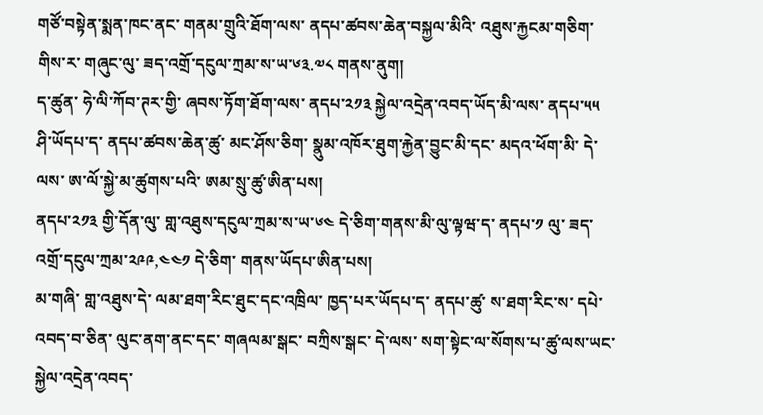གཙོ་བསྟེན་སྨན་ཁང་ནང་ གནམ་གྲུའི་ཐོག་ལས་ ནདཔ་ཚབས་ཆེན་བསྐྱལ་མིའི་ འཐུས་རྐྱངམ་གཅིག་གིས་ར་ གཞུང་ལུ་ ཟད་འགྲོ་དངུལ་ཀྲམ་ས་ཡ་༦༣.༧༨ གནས་ནུག།
ད་ཚུན་ ཧེ་ལི་ཀོབ་ཊར་གྱི་ ཞབས་ཏོག་ཐོག་ལས་ ནདཔ་༢༡༣ སྐྱེལ་འདྲེན་འབད་ཡོད་མི་ལས་ ནདཔ་༥༥ ཤི་ཡོདཔ་ད་ ནདཔ་ཚབས་ཆེན་ཚུ་ མང་ཤོས་ཅིག་ སྣུམ་འཁོར་ཐུག་རྐྱེན་བྱུང་མི་དང་ མདའ་ཕོག་མི་ དེ་ལས་ ཨ་ལོ་སྐྱེ་མ་ཚུགས་པའི་ ཨམ་སྲུ་ཚུ་ཨིན་པས།
ནདཔ་༢༡༣ གྱི་དོན་ལུ་ གླ་འཐུས་དངུལ་ཀྲམ་ས་ཡ་༦༤ དེ་ཅིག་གནས་མི་ལུ་ལྟཝ་ད་ ནདཔ་༡ ལུ་ ཟད་འགྲོ་དངུལ་ཀྲམ་༢༩༩,༤༤༡ དེ་ཅིག་ གནས་ཡོདཔ་ཨིན་པས།
མ་གཞི་ གླ་འཐུས་དེ་ ལམ་ཐག་རིང་ཐུང་དང་འཁྲིལ་ ཁྱད་པར་ཡོདཔ་ད་ ནདཔ་ཚུ་ ས་ཐག་རིང་ས་ དཔེ་འབད་བ་ཅིན་ ལུང་ནག་ནང་དང་ གཞལམ་སྒང་ བཀྲིས་སྒང་ དེ་ལས་ སག་སྟེང་ལ་སོགས་པ་ཚུ་ལས་ཡང་ སྐྱེལ་འདྲེན་འབད་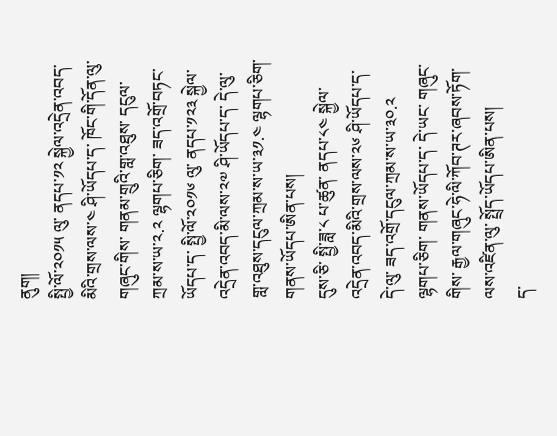ནུག།
སྤྱི་ལོ་༢༠༡༥ ལུ་ ནདཔ་༡༢ སྐྱེལ་འདྲེན་འབད་མིའི་གྲས་ལས་༤ ཤི་ཡོདཔ་ད་ ཁོང་གི་དོན་ལུ་ གཞུང་གིས་ གནམ་གྲུའི་གླ་འཐུས་ དངུལ་ཀྲམ་ས་ཡ་༢.༢ ལྷགཔ་ཅིག་ ཟད་འགྲོ་བཏང་ཡོདཔ་ད་ སྤྱི་ལོ་༢༠༡༦ ལུ་ ནདཔ་༡༢༣ སྐྱེལ་འདྲེན་འབད་མི་ལས་༢༧ ཤི་ཡོདཔ་ད་ དེ་ལུ་ གླ་འཐུས་དངུལ་ཀྲམ་ས་ཡ་༣༡.༤ ལྷགཔ་ཅིག་ གནས་ཡོདཔ་ཨིན་པས།
དུས་ཅི་ སྤྱི་ཟླ་༨ པ་ཚུན་ ནདཔ་༨༤ སྐྱེལ་འདྲེན་འབད་མིའི་གྲས་ལས་༢༦ ཤི་ཡོདཔ་ད་ དེ་ལུ་ ཟད་འགྲོ་དངུལ་ཀྲམ་ས་ཡ་༣༠.༢ ལྷགཔ་ཅིག་ གནས་ཡོདཔ་ད་ དེ་ཡང་ གཞུང་གིས་ རྒྱལ་གཞུང་ཧེ་ལི་ཀོབ་ཊར་ཞབས་ཏོག་ལས་འཛིན་ལུ་ སྤྲོད་ཡོདཔ་ཨིན་པས།
ད་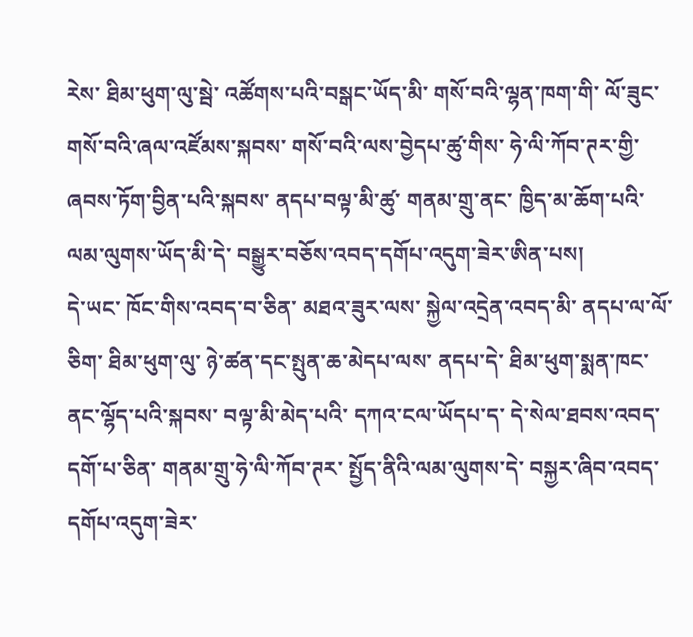རེས་ ཐིམ་ཕུག་ལུ་སྦེ་ འཚོགས་པའི་བསྒང་ཡོད་མི་ གསོ་བའི་ལྷན་ཁག་གི་ ལོ་ཟུང་གསོ་བའི་ཞལ་འཛོམས་སྐབས་ གསོ་བའི་ལས་བྱེདཔ་ཚུ་གིས་ ཧེ་ལི་ཀོབ་ཊར་གྱི་ ཞབས་ཏོག་བྱིན་པའི་སྐབས་ ནདཔ་བལྟ་མི་ཚུ་ གནམ་གྲུ་ནང་ ཁྱིད་མ་ཆོག་པའི་ ལམ་ལུགས་ཡོད་མི་དེ་ བསྒྱུར་བཅོས་འབད་དགོཔ་འདུག་ཟེར་ཨིན་པས།
དེ་ཡང་ ཁོང་གིས་འབད་བ་ཅིན་ མཐའ་ཟུར་ལས་ སྐྱེལ་འདྲེན་འབད་མི་ ནདཔ་ལ་ལོ་ཅིག་ ཐིམ་ཕུག་ལུ་ ཉེ་ཚན་དང་སྤུན་ཆ་མེདཔ་ལས་ ནདཔ་དེ་ ཐིམ་ཕུག་སྨན་ཁང་ནང་ལྷོད་པའི་སྐབས་ བལྟ་མི་མེད་པའི་ དཀའ་ངལ་ཡོདཔ་ད་ དེ་སེལ་ཐབས་འབད་དགོ་པ་ཅིན་ གནམ་གྲུ་ཧེ་ལི་ཀོབ་ཊར་ སྤྱོད་ནིའི་ལམ་ལུགས་དེ་ བསྐྱར་ཞིབ་འབད་དགོཔ་འདུག་ཟེར་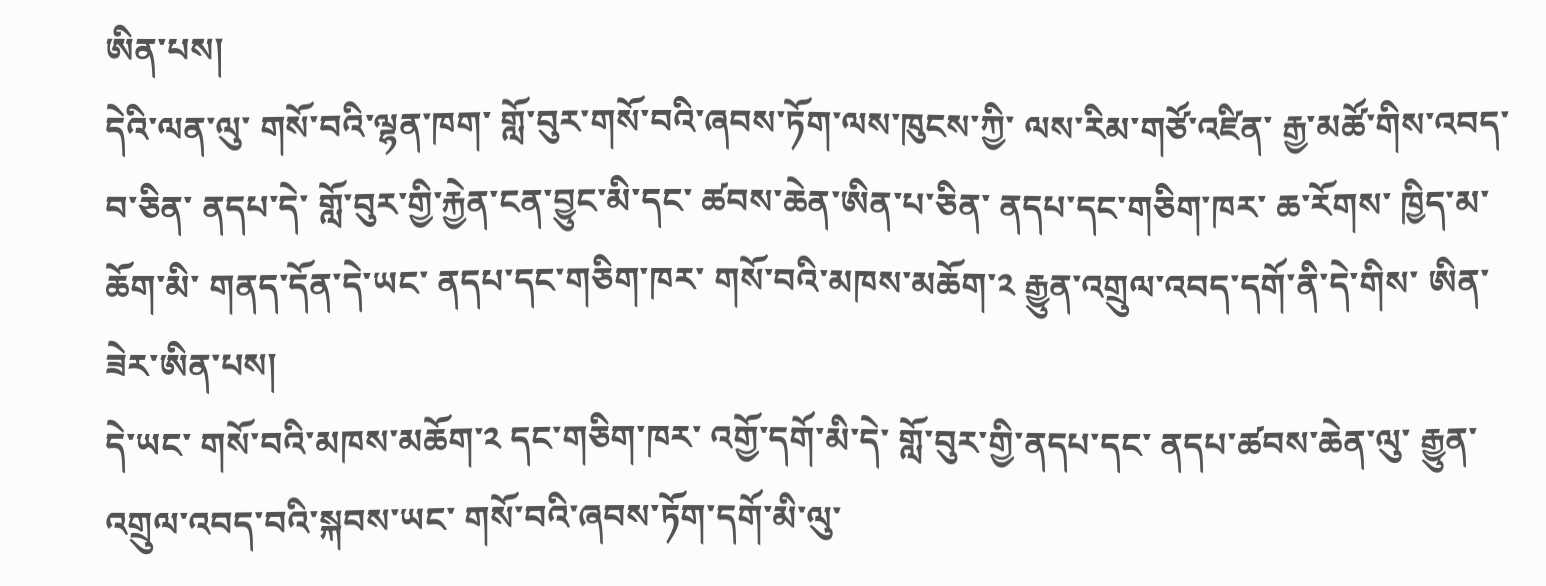ཨིན་པས།
དེའི་ལན་ལུ་ གསོ་བའི་ལྷན་ཁག་ གློ་བུར་གསོ་བའི་ཞབས་ཏོག་ལས་ཁུངས་ཀྱི་ ལས་རིམ་གཙོ་འཛིན་ རྒྱ་མཚོ་གིས་འབད་བ་ཅིན་ ནདཔ་དེ་ གློ་བུར་གྱི་རྐྱེན་ངན་བྱུང་མི་དང་ ཚབས་ཆེན་ཨིན་པ་ཅིན་ ནདཔ་དང་གཅིག་ཁར་ ཆ་རོགས་ ཁྱིད་མ་ཆོག་མི་ གནད་དོན་དེ་ཡང་ ནདཔ་དང་གཅིག་ཁར་ གསོ་བའི་མཁས་མཆོག་༢ རྒྱུན་འགྲུལ་འབད་དགོ་ནི་དེ་གིས་ ཨིན་ཟེར་ཨིན་པས།
དེ་ཡང་ གསོ་བའི་མཁས་མཆོག་༢ དང་གཅིག་ཁར་ འགྱོ་དགོ་མི་དེ་ གློ་བུར་གྱི་ནདཔ་དང་ ནདཔ་ཚབས་ཆེན་ལུ་ རྒྱུན་འགྲུལ་འབད་བའི་སྐབས་ཡང་ གསོ་བའི་ཞབས་ཏོག་དགོ་མི་ལུ་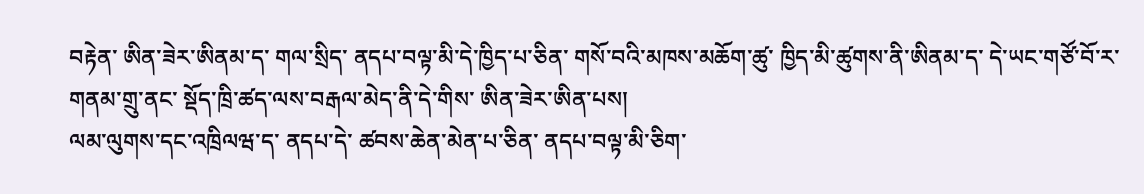བརྟེན་ ཨིན་ཟེར་ཨིནམ་ད་ གལ་སྲིད་ ནདཔ་བལྟ་མི་དེ་ཁྱིད་པ་ཅིན་ གསོ་བའི་མཁས་མཆོག་ཚུ་ ཁྱིད་མི་ཚུགས་ནི་ཨིནམ་ད་ དེ་ཡང་གཙོ་བོ་ར་ གནམ་གྲུ་ནང་ སྡོད་ཁྲི་ཚད་ལས་བརྒལ་མེད་ནི་དེ་གིས་ ཨིན་ཟེར་ཨིན་པས།
ལམ་ལུགས་དང་འཁྲིལཝ་ད་ ནདཔ་དེ་ ཚབས་ཆེན་མེན་པ་ཅིན་ ནདཔ་བལྟ་མི་ཅིག་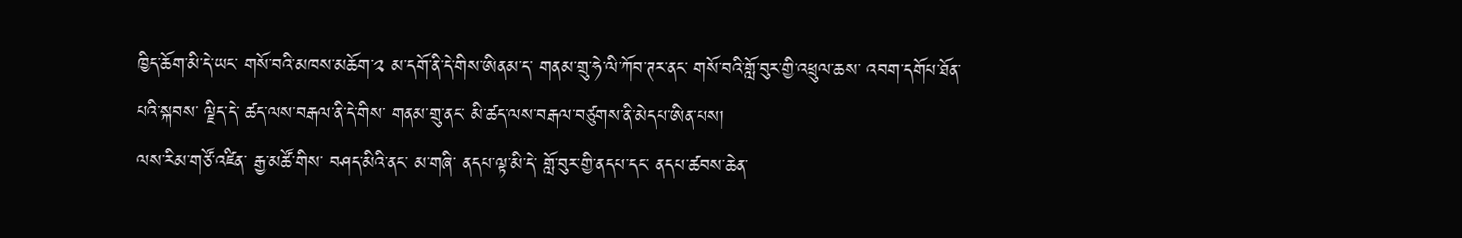ཁྱིད་ཆོག་མི་དེ་ཡང་ གསོ་བའི་མཁས་མཆོག་༢ མ་དགོ་ནི་དེ་གིས་ཨིནམ་ད་ གནམ་གྲུ་ཧེ་ལི་ཀོབ་ཊར་ནང་ གསོ་བའི་གློ་བུར་གྱི་འཕྲུལ་ཆས་ འབག་དགོཔ་ཐོན་པའི་སྐབས་ ལྗིད་དེ་ ཚད་ལས་བརྒལ་ནི་དེ་གིས་ གནམ་གྲུ་ནང་ མི་ཚད་ལས་བརྒལ་བཙུགས་ནི་མེདཔ་ཨིན་པས།
ལས་རིམ་གཙོ་འཛིན་ རྒྱ་མཚོ་གིས་ བཤད་མིའི་ནང་ མ་གཞི་ ནདཔ་ལྟ་མི་དེ་ གློ་བུར་གྱི་ནདཔ་དང་ ནདཔ་ཚབས་ཆེན་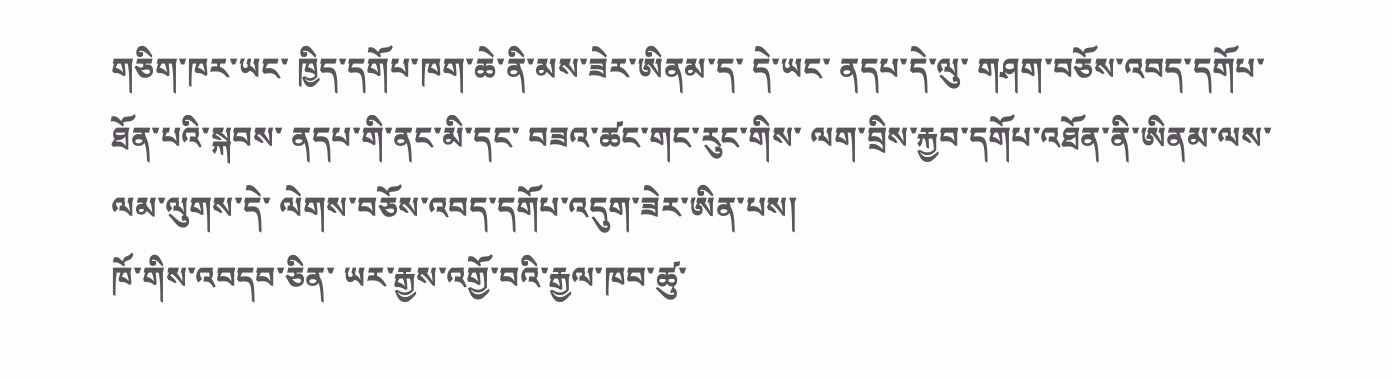གཅིག་ཁར་ཡང་ ཁྱིད་དགོཔ་ཁག་ཆེ་ནི་མས་ཟེར་ཨིནམ་ད་ དེ་ཡང་ ནདཔ་དེ་ལུ་ གཤག་བཅོས་འབད་དགོཔ་ཐོན་པའི་སྐབས་ ནདཔ་གི་ནང་མི་དང་ བཟའ་ཚང་གང་རུང་གིས་ ལག་བྲིས་རྐྱབ་དགོཔ་འཐོན་ནི་ཨིནམ་ལས་ ལམ་ལུགས་དེ་ ལེགས་བཅོས་འབད་དགོཔ་འདུག་ཟེར་ཨིན་པས།
ཁོ་གིས་འབདབ་ཅིན་ ཡར་རྒྱས་འགྱོ་བའི་རྒྱལ་ཁབ་ཚུ་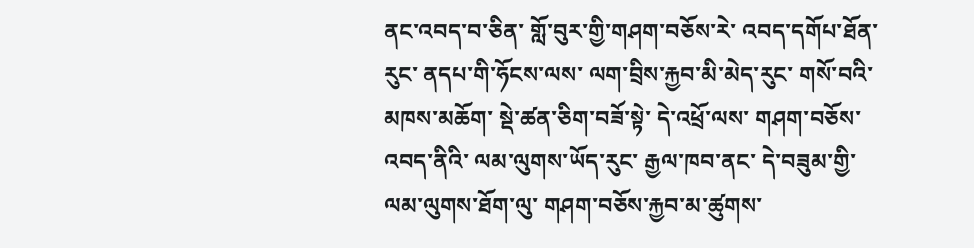ནང་འབད་བ་ཅིན་ གློ་བུར་གྱི་གཤག་བཅོས་རེ་ འབད་དགོཔ་ཐོན་རུང་ ནདཔ་གི་ཧོངས་ལས་ ལག་བྲིས་རྐྱབ་མི་མེད་རུང་ གསོ་བའི་མཁས་མཆོག་ སྡེ་ཚན་ཅིག་བཟོ་སྟེ་ དེ་འཕྲོ་ལས་ གཤག་བཅོས་འབད་ནིའི་ ལམ་ལུགས་ཡོད་རུང་ རྒྱལ་ཁབ་ནང་ དེ་བཟུམ་གྱི་ ལམ་ལུགས་ཐོག་ལུ་ གཤག་བཅོས་རྐྱབ་མ་ཚུགས་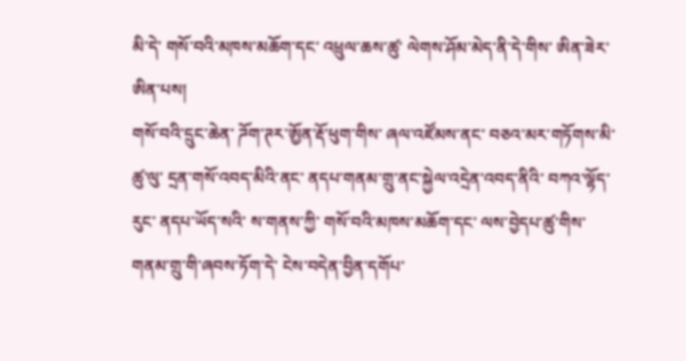མི་དེ་ གསོ་བའི་མཁས་མཆོག་དང་ འཕྲུལ་ཆས་ཚུ་ ལེགས་ཤོམ་མེད་ནི་དེ་གིས་ ཨིན་ཟེར་ཨིན་པས།
གསོ་བའི་དྲུང་ཆེན་ ཌོག་ཊར་ཨྱོན་རྡོ་ཕུག་གིས་ ཞལ་འཛོམས་ནང་ བཅའ་མར་གཏོགས་མི་ཚུ་ལུ་ དྲན་གསོ་འབད་མིའི་ནང་ ནདཔ་གནམ་གྲུ་ནང་སྐྱེལ་འདྲེན་འབད་ནིའི་ བཀའ་ལྷོད་རུང་ ནདཔ་ཡོད་སའི་ ས་གནས་ཀྱི་ གསོ་བའི་མཁས་མཆོག་དང་ ལས་བྱེདཔ་ཚུ་གིས་ གནམ་གྲུ་གི་ཞབས་ཏོག་དེ་ ངེས་བདེན་བྱིན་དགོཔ་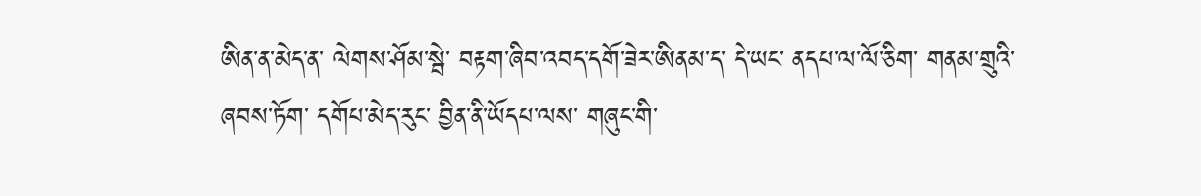ཨིན་ན་མེད་ན་ ལེགས་ཤོམ་སྦེ་ བརྟག་ཞིབ་འབད་དགོ་ཟེར་ཨིནམ་ད་ དེ་ཡང་ ནདཔ་ལ་ལོ་ཅིག་ གནམ་གྲུའི་ཞབས་ཏོག་ དགོཔ་མེད་རུང་ བྱིན་ནི་ཡོདཔ་ལས་ གཞུང་གི་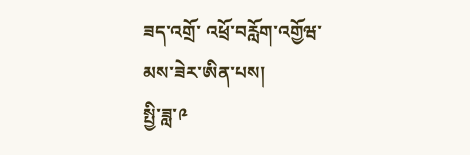ཟད་འགྲོ་ འཕྲོ་བརློག་འགྱོཝ་མས་ཟེར་ཨིན་པས།
སྤྱི་ཟླ་༩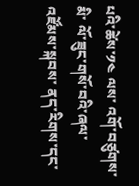པའི་ཚེས་༡༤ ལས་ འགོ་བཙུགས་མི་ ལོ་ཟུང་གསོ་བའི་ཞལ་འཛོམས་སྐབས་ ནད་རིགས་དང་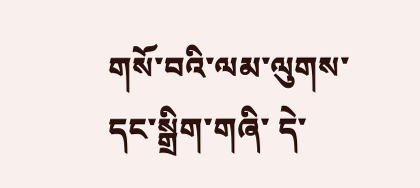གསོ་བའི་ལམ་ལུགས་དང་སྒྲིག་གཞི་ དེ་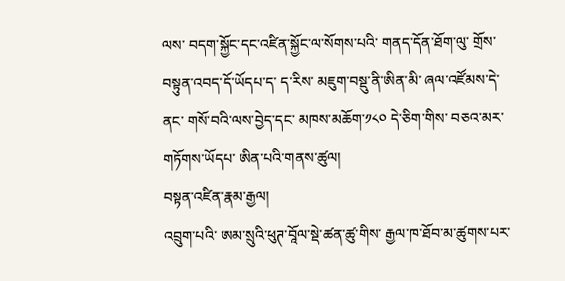ལས་ བདག་སྐྱོང་དང་འཛིན་སྐྱོང་ལ་སོགས་པའི་ གནད་དོན་ཐོག་ལུ་ གྲོས་བསྟུན་འབད་དོ་ཡོདཔ་ད་ ད་རིས་ མཇུག་བསྡུ་ནི་ཨིན་མི་ ཞལ་འཛོམས་དེ་ནང་ གསོ་བའི་ལས་བྱེད་དང་ མཁས་མཆོག་༡༨༠ དེ་ཅིག་གིས་ བཅའ་མར་གཏོགས་ཡོདཔ་ ཨིན་པའི་གནས་ཚུལ།
བསྟན་འཛིན་རྣམ་རྒྱལ།
འབྲུག་པའི་ ཨམ་སྲུའི་ཕུཊ་བཱོལ་སྡེ་ཚན་ཚུ་གིས་ རྒྱལ་ཁ་ཐོབ་མ་ཚུགས་པར་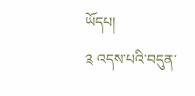ཡོདཔ།
༉ འདས་པའི་བདུན་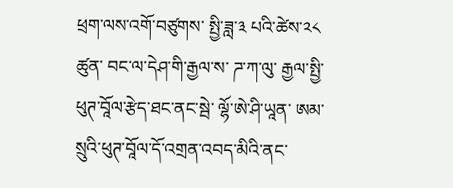ཕྲག་ལས་འགོ་བཙུགས་ སྤྱི་ཟླ་༣ པའི་ཚེས་༢༨ ཚུན་ བང་ལ་དེཤ་གི་རྒྱལ་ས་ ཌ་ཀ་ལུ་ རྒྱལ་སྤྱི་ཕུཊ་བཱོལ་རྩེད་ཐང་ནང་སྦེ་ ལྷོ་ཨེ་ཤི་ཡཱན་ ཨམ་སྲུའི་ཕུཊ་བཱོལ་དོ་འགྲན་འབད་མིའི་ནང་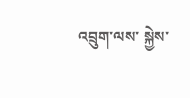འབྲུག་ལས་ སྐྱེས་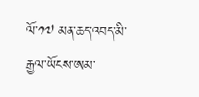ལོ་༡༧ མན་ཆད་འབད་མི་ རྒྱལ་ཡོངས་ཨམ་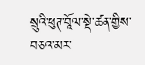སྲུའི་ཕུཊ་བཱོལ་སྡེ་ཚན་གྱིས་ བཅའ་མར་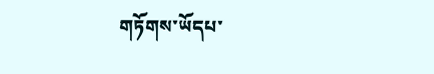གཏོགས་ཡོདཔ་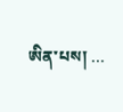ཨིན་པས། …